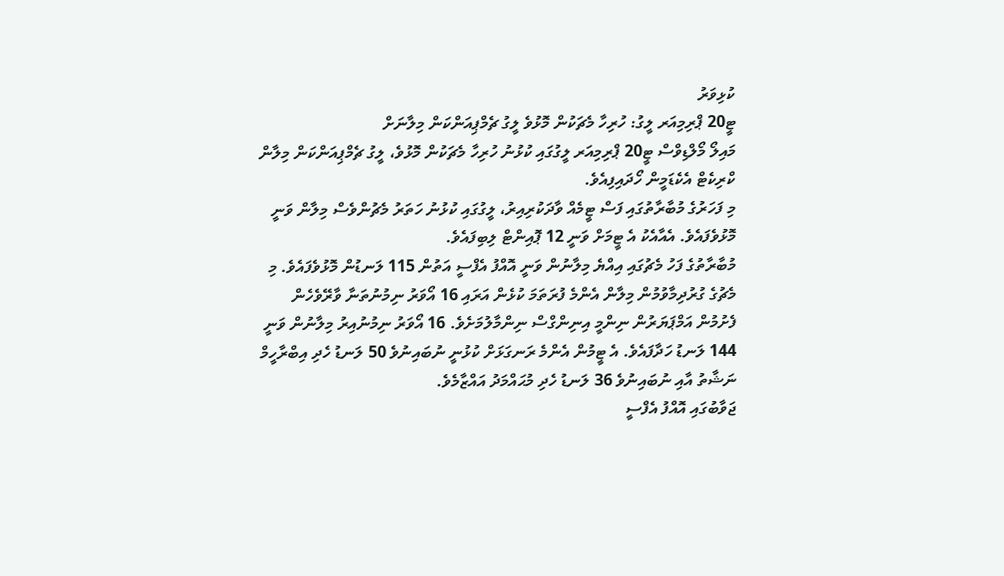ކުޅިވަރު
ޓީ20 ޕްރިމިއަރ ލީގު: ހުރިހާ މެޗަކުން މޮޅުވެ ލީގު ޗެމްޕިއަންކަން މިލާނަށް
މައިލޯ މޯލްޑިވްސް ޓީ20 ޕްރިމިއަރ ލީގުގައި ކުޅުނު ހުރިހާ މެޗަކުން މޮޅުވެ، ލީގު ޗެމްޕިއަންކަން މިލާން ކްރިކެޓް އެކެޑަމީން ހޯދައިފިއެވެ.
މި ފަހަރުގެ މުބާރާތުގައި ފަސް ޓީމެއް ވާދަކުރިއިރު، ލީގުގައި ކުޅުނު ހަތަރު މެޗުންވެސް މިލާން ވަނީ މޮޅުވެފައެވެ. އެއާއެކު އެ ޓީމަށް ވަނީ 12 ޕޮއިންޓް ލިބިފައެވެ.
މުބާރާތުގެ ފަހު މެޗުގައި އިއްޔެ މިލާނުން ވަނީ އޮއްފު އެފްސީ އަތުން 115 ލަނޑުން މޮޅުވެފައެވެ. މި މެޗުގެ ގުރުދިމާވުމުން މިލާން އެންމެ ފުރަތަމަ ކުޅެން އަރައި 16 އޯވަރު ނިމުނުތަނާ ވާރޭވެހެން ފެށުމުން އަމްޕަޔަރުން ނިންމީ އިނިންގްސް ނިންމާލުމަށެވެ. 16 އޯވަރު ނިމުނުއިރު މިލާނުން ވަނީ 144 ލަނޑު ހަދާފައެވެ. އެ ޓީމުން އެންމެ ރަނގަޅަށް ކުޅުނީ ނުބައިނުވެ 50 ލަނޑު ހެދި އިބްރާހީމް ނަޝާތު އާއި ނުބައިނުވެ 36 ލަނޑު ހެދި މުޙައްމަދު އައްޒާމެވެ.
ޖަވާބުގައި އޮއްފު އެފްސީ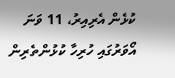ކުޅެން އެރިއިރު، 11 ވަނަ އޯވަރުގައި ހުރިހާ ކުޅުންތެރިން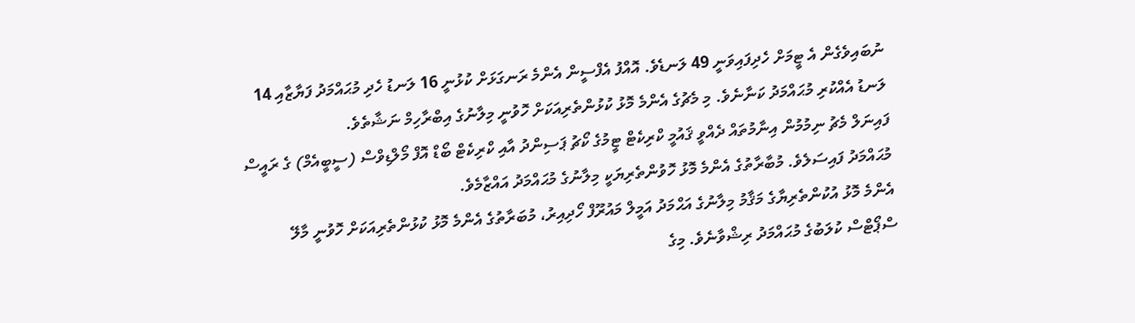ނުބައިވެގެން އެ ޓީމަށް ހެދިފައިވަނީ 49 ލަނޑެވެ. އޮއްފު އެފްސީން އެންމެ ރަނގަޅަށް ކުޅުނީ 16 ލަނޑު ހެދި މުޙައްމަދު ފަޔާޒާއި 14 ލަނޑު އެއްކުރި މުޙައްމަދު ކަނާނެވެ. މި މެޗުގެ އެންމެ މޮޅު ކުޅުންތެރިއަކަށް ހޮވުނީ މިލާނުގެ އިބްރާހިމް ނަޝާތެވެ.
ފައިނަލް މެޗު ނިމުމުން އިނާމުތައް ދެއްވީ ޤައުމީ ކްރިކެޓް ޓީމުގެ ކޯޗު ޕަސިންދު އާއި ކްރިކެޓް ބޯޑް އޮފް މޯލްޑިވްސް (ސީބީއެމް) ގެ ރައީސް މުޙައްމަދު ފައިސަލެވެ. މުބާރާތުގެ އެންމެ މޮޅު ހޮވުންތެރިޔަކީ މިލާނުގެ މުޙައްމަދު އައްޒާމެވެ.
އެންމެ މޮޅު އުކުންތެރިޔާގެ މަޤާމު މިލާނުގެ އަޙްމަދު އަމީލް މައުރޫފް ހޯދިއިރު، މުބަރާތުގެ އެންމެ މޮޅު ކުޅުންތެރިއަކަށް ހޮވުނީ މާލޭ ސްޕޯޓްސް ކުލަބުގެ މުޙައްމަދު ރިޝްވާނެވެ. މިގެ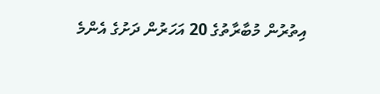އިތުރުން މުބާރާތުގެ 20 އަހަރުން ދަށުގެ އެންމެ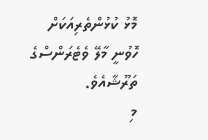މޮޅު ކުޅުންތެރިއަކަށް ހޮވުނީ މާލޭ ވެޓެރަންސްގެ ތަރޫޝާއެވެ.
މި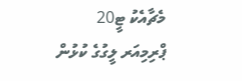މެޗާއެކު ޓީ20 ޕްރިމިއަރ ލީގުގެ ކުޅުން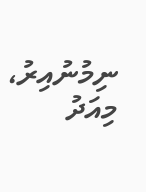ނިމުނުއިރު، މިއަދު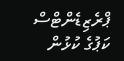ޕްރެޒިޑެންޓްސް ކަޕުގެ ކުޅުން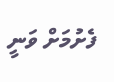ފެށުމަށް ވަނީ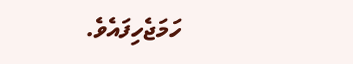ހަމަޖެހިފައެވެ.